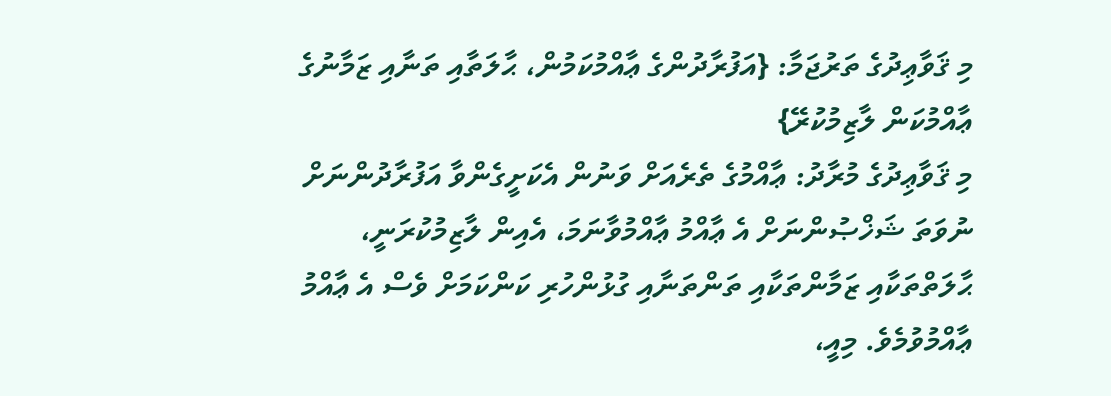މި ޤަވާޢިދުގެ ތަރުޖަމާ: {އަފުރާދުންގެ ޢާއްމުކަމުން، ޙާލަތާއި ތަނާއި ޒަމާނުގެ ޢާއްމުކަން ލާޒިމުކުރޭ}
މި ޤަވާޢިދުގެ މުރާދު: ޢާއްމުގެ ތެރެއަށް ވަނުން އެކަށީގެންވާ އަފުރާދުންނަށް ނުވަތަ ޝަޚްޞުންނަށް އެ ޢާއްމު ޢާއްމުވާނަމަ، އެއިން ލާޒިމުކުރަނީ، ޙާލަތްތަކާއި ޒަމާންތަކާއި ތަންތަނާއި ގުޅުންހުރި ކަންކަމަށް ވެސް އެ ޢާއްމު ޢާއްމުވުމެވެ. މިއީ،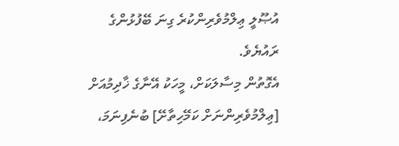އުޞޫލީ ޢިލްމުވެރިންކުރެ ގިނަ ބޭފުޅުންގެ ރައުޔެވެ.
އެގޮތުން މިސާލަކަށް، މީހަކު އޭނާގެ ޚާދިމުއަށް [ޢިލްމުވެރިންނަށް ކަމޭހިތާށޭ] ބުނެފިނަމަ،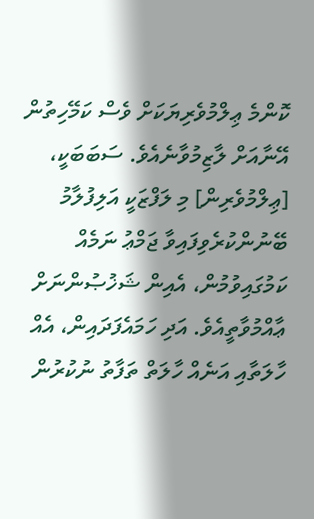ކޮންމެ ޢިލްމުވެރިޔަކަށް ވެސް ކަމޭހިތުން އޭނާއަށް ލާޒިމުވާނެއެވެ. ސަބަބަކީ، [ޢިލްމުވެރިން] މި ލަފްޒަކީ އަލިފުލާމު ބޭނުންކުރެވިފައިވާ ޖަމްޢު ނަމެއް ކަމުގައިވުމުން، އެއިން ޝަޚުޞުންނަށް ޢާއްމުވާތީއެވެ. އަދި ހަމައެފަދައިން، އެއް ހާލަތާއި އަނެއް ހާލަތް ތަފާތު ނުކުރުން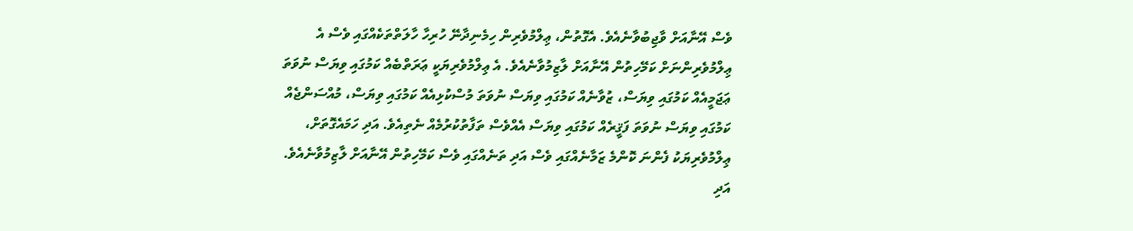ވެސް އޭނާއަށް ވާޖިބުވާނެއެވެ. އެގޮތުން، ޢިލްމުވެރިން ހިމެނިދާނޭ ހުރިހާ ހާލަތްތަކެއްގައި ވެސް އެ ޢިލްމުވެރިންނަށް ކަމޭހިތުން އޭނާއަށް ލާޒިމުވާނެއެވެ. އެ ޢިލްމުވެރިޔަކީ ޢަރަތްބެއް ކަމުގައި ވިޔަސް ނުވަތަ ޢަޖަމީއެއް ކަމުގައި ވިޔަސް، ޒުވާނެއް ކަމުގައި ވިޔަސް ނުވަތަ މުސްކުޅިއެއް ކަމުގައި ވިޔަސް، މުއްސަންޖެއް ކަމުގައި ވިޔަސް ނުވަތަ ފަޤީރެއް ކަމުގައި ވިޔަސް އެއްވެސް ތަފާތުކުރުމެއް ނެތިއެވެ. އަދި ހަމައެގޮތަށް، ޢިލްމުވެރިޔަކު ފެންނަ ކޮންމެ ޒަމާނެއްގައި ވެސް އަދި ތަނެއްގައި ވެސް ކަމޭހިތުން އޭނާއަށް ލާޒިމުވާނެއެވެ. އަދި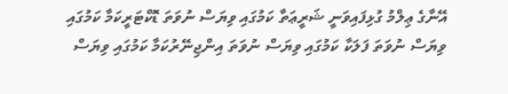އޭނާގެ ޢިލްމު ގުޅިފައިވަނީ ޝަރީޢަތާ ކަމުގައި ވިޔަސް ނުވަތަ ޑޮކްޓަރީކަމާ ކަމުގައި ވިޔަސް ނުވަތަ ފަލަކާ ކަމުގައި ވިޔަސް ނުވަތަ އިންޖިނޭރުކަމާ ކަމުގައި ވިޔަސް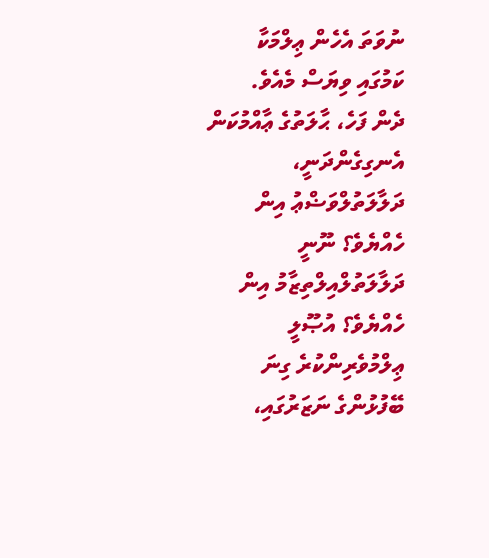ނުވަތަ އެހެން ޢިލްމަކާ ކަމުގައި ވިޔަސް މެއެވެ.
ދެން ފަހެ، ޙާލަތުގެ ޢާއްމުކަން އެނގިގެންދަނީ، ދަލާލަތުލްވަޟްޢު އިން ހެއްޔެވެ؟ ނޫނީ ދަލާލަތުލްއިލްތިޒާމު އިން ހެއްޔެވެ؟ އުޞޫލީ ޢިލްމުވެރިންކުރެ ގިނަ ބޭފުޅުންގެ ނަޒަރުގައި،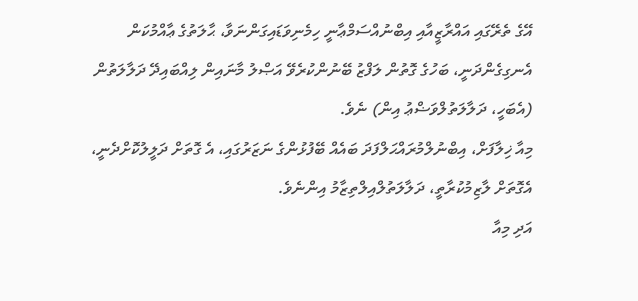އޭގެ ތެރޭގައި އައްރާޒީއާއި އިބްނުއްސަމްޢާނީ ހިމެނިވަޑައިގަންނަވާ، ޙާލަތުގެ ޢާއްމުކަން އެނގިގެންދަނީ، ބަހުގެ ގޮތުން ލަފްޒު ބޭނުންކުރެވޭ އަޞްލު މާނައިން ލިއްބައިދޭ ދަލާލަތުން (އެބަހީ، ދަލާލަތުލްވަޟްޢު އިން) ނެވެ.
މިއާ ޚިލާފަށް، އިބްނުލްމުރައްޙަލްފަދަ ބައެއް ބޭފުޅުންގެ ނަޒަރުގައި، އެ ގޮތަށް ދަލީލުކޮށްދެނީ، އެގޮތަށް ލާޒިމުކުރާތީ، ދަލާލަތުލްއިލްތިޒާމު އިންނެވެ.
އަދި މިއާ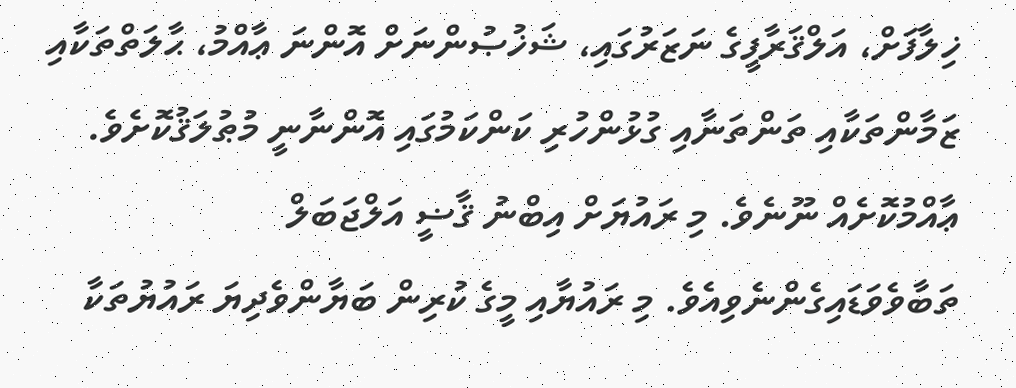ޚިލާފަށް، އަލްޤަރާފީގެ ނަޒަރުގައި، ޝަޚުޞުންނަށް އޮންނަ ޢާއްމު، ޙާލަތްތަކާއި ޒަމާންތަކާއި ތަންތަނާއި ގުޅުންހުރި ކަންކަމުގައި އޮންނާނީ މުޠުލަޤުކޮށެވެ. ޢާއްމުކޮށެއް ނޫނެވެ. މި ރައުޔަށް އިބްނު ޤާޟީ އަލްޖަބަލް ތަބާވެވަޑައިގެންނެވިއެވެ. މި ރައުޔާއި މީގެ ކުރިން ބަޔާންވެދިޔަ ރައުޔުތަކާ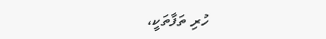ހުރި ތަފާތަކީ،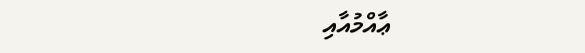ޢާއްމުއާއި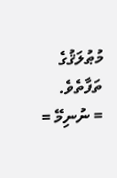މުޠުލަޤުގެ ތަފާތެވެ.
= ނުނިމޭ =